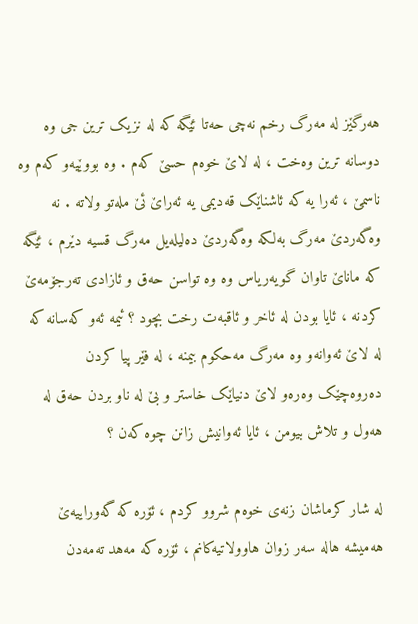هه‌رگێز له‌ مه‌رگ رخم نه‌چی حه‌تا ئێگه‌ که‌ له‌ نزیک ترین جی وه‌ دوسانه‌ ترین وه‌خت ، له‌ لاێ خوه‌م حسێ که‌م . وه‌ بووێیه‌و که‌م وه‌ ناسمێ ، ئه‌را یه‌ که‌ ئاشناێک قه‌دیمی یه‌ ئه‌راێ ئێ مله‌تو ولاته‌‌ . نه‌ وه‌گه‌ردێ مه‌رگ به‌لکه‌ وه‌گه‌ردێ ده‌لیله‌یل مه‌رگ قسیه‌ دێرم ، ئێگه‌ که‌ ماناێ تاوان گویه‌ریاس وه‌ وه‌ تواسن حه‌ق و ئازادی ته‌رجۆمه‌ێ کردنه‌ ، ئایا بودن له‌ ئاخر و ئاقبه‌ت رخت بچود ؟ ئیمه‌ ئه‌و که‌سانه‌ که‌ له‌ لاێ ئه‌وانه‌و وه‌ مه‌رگ مه‌حکوم بیمنه‌ ، له‌ فێر پیا کردن ده‌روه‌چێک وه‌ره‌و لاێ دنیاێک خاستر و بێ له‌ ناو بردن حه‌ق له‌ هه‌ول و تلاش بیومن ، ئایا ئه‌وانیش زانن چوه‌ که‌ن ؟

له‌ شار کرماشان زنه‌ی خوه‌م شروو کردم ، ئۆره‌ که‌ گه‌وراییه‌ێ هه‌میشه‌ هاله‌ سه‌ر زوان هاوولاتیه‌کانم ، ئۆره‌ که‌ مه‌هد ته‌مه‌دن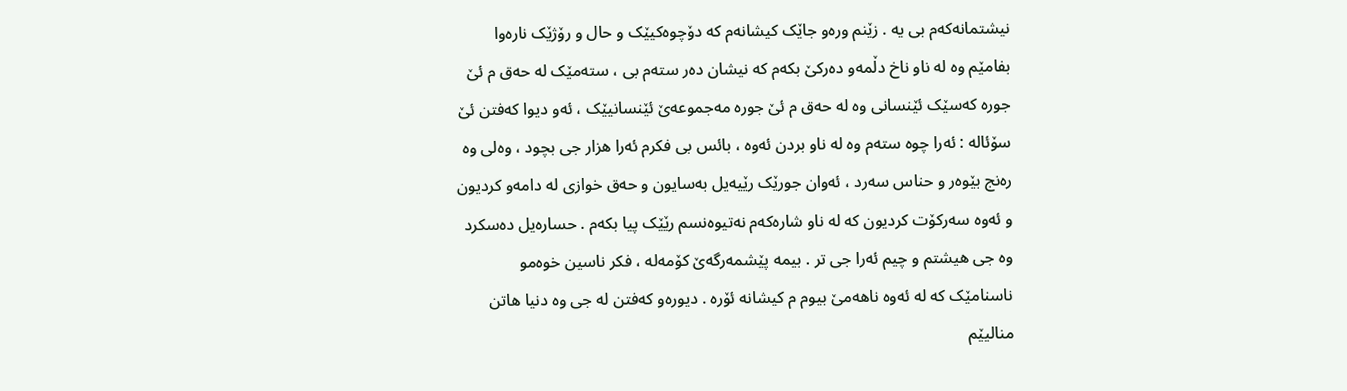نیشتمانه‌که‌م بی یه‌ . زێنم وره‌و جاێک کیشانه‌م که‌ دۆچوه‌کیێک و حال و رۆژێک ناره‌وا بفامێم وه‌ له‌ ناو ناخ دڵمه‌و ده‌رکێ بکه‌م که‌ نیشان ده‌ر سته‌م بی ، سته‌مێک له‌ حه‌ق م ئێ جوره‌ که‌سێک ئێنسانی وه‌ له‌ حه‌ق م ئێ جوره‌ مه‌جموعه‌ێ ئێنسانیێک ، ئه‌و دیوا که‌فتن ئێ سۆئاله‌ : ئه‌را چوه‌ سته‌م وه‌ له‌ ناو بردن ئه‌وه‌ ، بائس بی فکرم ئه‌را هزار جی بچود ، وه‌لی وه‌ ره‌نج بێوه‌ر و حناس سه‌رد ، ئه‌وان جورێک رێیه‌یل به‌سایون و حه‌ق خوازی له‌ دامه‌و کردیون و ئه‌وه‌ سه‌رکۆت کردیون که‌ له‌ ناو شاره‌که‌م نه‌تیوه‌نسم رێێک پیا بکه‌م . حساره‌یل ده‌سکرد وه‌ جی هیشتم و چیم ئه‌را جی تر . بیمه‌ پێشمه‌رگه‌ێ کۆمه‌له‌ ، فکر ناسین خوه‌مو ناسنامێک که‌ له‌ ئه‌وه‌ ناهه‌مێ بیوم م کیشانه‌ ئۆره‌ . دیوره‌و که‌فتن له‌ جی وه‌ دنیا هاتن منالیێم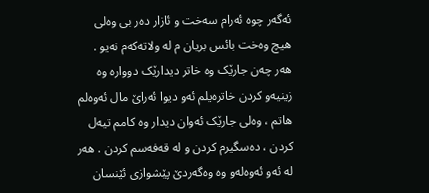ئه‌گه‌ر چوه‌ ئه‌رام سه‌خت و ئازار ده‌ر بی وه‌لی هیچ وه‌خت بائس بریان م له‌ ولاته‌که‌م نه‌یو . هه‌ر چه‌ن جارێک وه‌ خاتر دیدارێک دوواره‌ وه‌ زینیه‌و کردن خاتره‌یلم ئه‌و دیوا ئه‌راێ مال ئه‌وه‌لم هاتم ، وه‌لی جارێک ئه‌وان دیدار وه‌ کامم تیه‌ل کردن ، ده‌سگیرم کردن و له‌ قه‌فه‌سم کردن . هه‌ر له‌ ئه‌و ئه‌وه‌له‌و وه‌ وه‌گه‌ردێ پێشوازی ئێنسان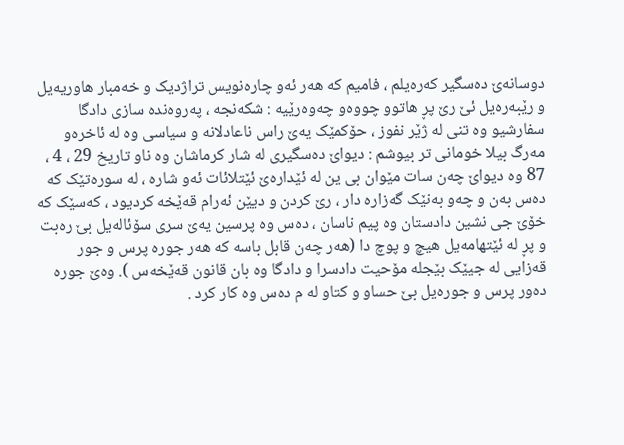دوسانه‌ێ ده‌سگیر که‌ره‌یلم ، فامیم که‌ هه‌ر ئه‌و چاره‌نویس تراژدیک و خه‌مبار هاوریه‌یل و رێبه‌ره‌یل ئێ رێ پڕ هاتوو چووه‌و چه‌وه‌رێیه‌ : شکه‌نجه‌ ، په‌روه‌نده‌ سازی دادگا سفارشیو وه‌ تنی له‌ ژێر نفوز ، حۆکمێک یه‌ێ راس ناعادلانه‌ و سیاسی وه‌ له‌ ئاخره‌و مه‌رگ بیلا خومانی تر بیوشم : دیواێ ده‌سگیری له‌ شار کرماشان وه‌ ناو تاریخ 29 ، 4 ، 87 وه‌ دیواێ چه‌ن سات مێوان بی ین له‌ ئێداره‌ێ ئێتلائات ئه‌و شاره‌ ، له‌ سوره‌تێک که‌ ده‌س به‌ن و چه‌و به‌نێک گه‌زاره‌ دار ، رێ کردن و دیێن ئه‌رام قه‌ێخه‌ کردیود ، که‌سێک که‌ خۆێ جی نشین دادستان وه‌ پیم ناسان ، ده‌س وه‌ پرسین یه‌ێ سری سۆئاله‌یل بێ ره‌بت و پڕ له‌ ئێتهامه‌یل هیچ و پوچ دا (هه‌ر چه‌ن قابل باسه‌ که‌ هه‌ر جوره‌ پرس و جور قه‌زایی له‌ جیێک بێجله‌ مۆحیت دادسرا و دادگا وه‌ بان قانون قه‌ێخه‌س ). وه‌ێ جوره‌ ده‌ور پرس و جوره‌یل بێ حساو و کتاو له‌ م ده‌س وه‌ کار کرد .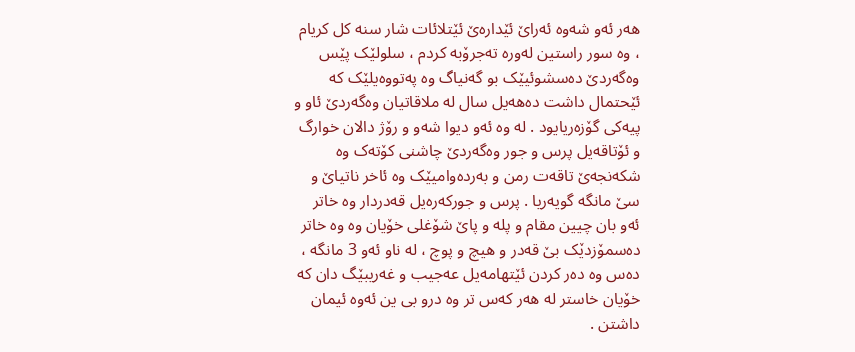هه‌ر ئه‌و شه‌وه‌ ئه‌راێ ئێداره‌ێ ئێتلائات شار سنه‌ کل کریام ، وه‌ سور راستین له‌وره‌ ته‌جرۆبه‌ کردم ، سلولێک پێس وه‌گه‌ردێ ده‌سشوئیێک بو گه‌نیاگ وه‌ په‌تووه‌یلێک که‌ ئێحتمال داشت ده‌هه‌یل سال له‌ ملاقاتیان وه‌گه‌ردێ ئاو و پیه‌کی گۆزه‌ریایود . له‌ وه‌ ئه‌و دیوا شه‌و و رۆژ دالان خوارگ و ئۆتاقه‌یل پرس و جور وه‌گه‌ردێ چاشنی کۆته‌ک وه‌ شکه‌نجه‌ێ تاقه‌ت رمن و به‌رده‌وامیێک وه‌ ئاخر ناتیاێ و سێ مانگه‌ گویه‌ریا . پرس و جورکه‌ره‌یل قه‌دردار وه‌ خاتر ئه‌و بان چیین مقام و پله‌ و پاێ شۆغلی خۆیان وه‌ وه‌ خاتر ده‌سمۆزدێک بێ قه‌در و هیچ و پوچ ، له‌ ناو ئه‌و 3 مانگه‌ ، ده‌س وه‌ ده‌ر کردن ئێتهامه‌یل عه‌جیب و غه‌ریبێگ دان که‌ خۆیان خاستر له‌ هه‌ر که‌س تر وه‌ درو بی ین ئه‌وه‌ ئیمان داشتن .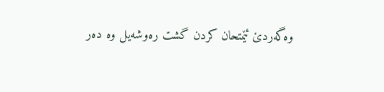وه‌گه‌ردێ ئێمتحان کردن گشت ره‌وشه‌یل وه‌ ده‌ر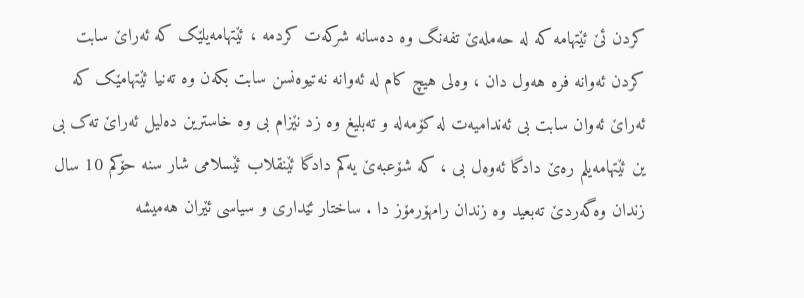کردن ئێ ئێتهامه‌ که‌ له‌ حه‌مله‌ێ تفه‌نگ وه‌ ده‌سانه‌ شرکه‌ت کردمه‌ ، ئێتهامه‌یلێک که‌ ئه‌راێ سابت کردن ئه‌وانه‌ فره‌ هه‌ول دان ، وه‌لی هیچ کام له‌ ئه‌وانه‌ نه‌تیوه‌نسن سابت بکه‌ن وه‌ ته‌نیا ئێتهامێک که‌ ئه‌راێ ئه‌وان سابت بی ئه‌ندامیه‌ت له‌ کۆمه‌له‌ و ته‌بلیغ وه‌ زد نێزام بی وه‌ خاسترین ده‌لیل ئه‌راێ ته‌ک بی ین ئێتهامه‌یلم ره‌ێ دادگا ئه‌وه‌ل بی ، که‌ شۆعبه‌ێ یه‌کم دادگا ئێنقلاب ئێسلامی شار سنه‌ حۆکم 10 سال زندان وه‌گه‌ردێ ته‌بعید وه‌ زندان رامهۆرمۆز دا . ساختار ئێداری و سیاسی ئێران هه‌میشه‌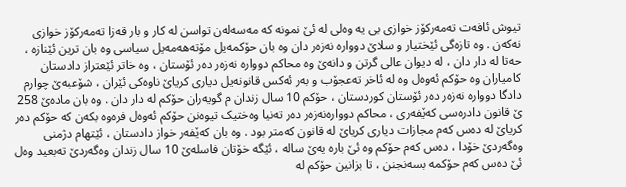تیوش ئافه‌ت ته‌مه‌رکۆز خوازی بی یه‌ وه‌لی له‌ ئێ نمونه‌ که‌ مه‌سه‌له‌ن تواسن له‌ کار و بار قه‌زا ته‌مه‌رکۆز خوازی نه‌که‌ن . وه‌ تازه‌گی ئێختیار و سلاێ دوواره‌ نه‌زه‌ر دان وه‌ بان حۆکمه‌یل مۆته‌هه‌مه‌یل سیاسی وه‌ بان ترین ئێنازه‌ ، حه‌تا له‌ دار دان ، له‌ دیوان عالی گرتن و دانه‌ێ وه‌ محاکم دوواره‌ نه‌زه‌ر ده‌ر ئۆستان ، وه‌ خاتر ئێعتراز دادستان کامیاران وه‌ حۆکم ئه‌وه‌ل وه‌ له‌ ئاخر ته‌عجۆب و به‌ر ئه‌کس قانونه‌یل دیاری کریاێ ناوه‌کی ئێران ، شۆعبه‌ێ چوارم دادگا دوواره‌ نه‌زه‌ر ده‌ر ئۆستان کوردستان ، حۆکم 10 سال زندان م گویه‌ران حۆکم له‌ دار دان . وه‌ بان ماده‌ێ 258 ێ قانون دادره‌سی که‌ێفه‌ری ، محاکم دوواره‌نه‌زه‌ر ده‌ر ته‌نیا وه‌ختیک تیوه‌نن حۆکم ئه‌وه‌ل فره‌وه‌ بکه‌ن که‌ حۆکم ده‌ر کریاێ له‌ ده‌س که‌م مجازات دیاری کریاێ له‌ قانون که‌متر بود . وه‌ بان که‌ێفه‌ر خواز دادستان ، ئێتهام دژمنی وه‌گه‌ردێ خۆدا ، ده‌س که‌م حۆکم وه‌ ئێ باره‌ یه‌ێ ساله‌ ، ئێگه‌ خۆتان فاسله‌ێ 10 سال زندان وه‌گه‌ردێ ته‌بعید وه‌ل ئێ ده‌س که‌م حۆکمه‌ بسه‌نجنن ، تا بزانین حۆکم له‌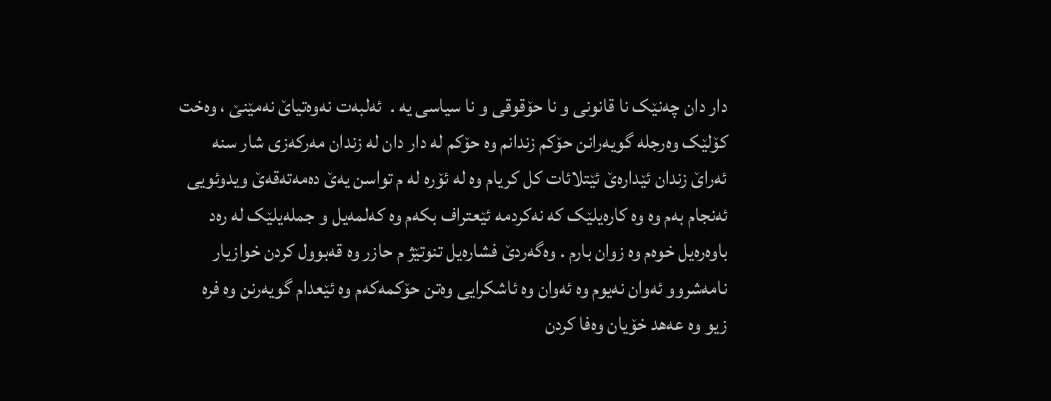دار دان چه‌نێک نا قانونی و نا حۆقوقی و نا سیاسی یه‌ .  ئه‌لبه‌ت نه‌وه‌تیاێ نه‌مێنێ ، وه‌خت کۆلێک وه‌رجله‌ گویه‌رانن حۆکم زندانم وه‌ حۆکم له‌ دار دان له‌ زندان مه‌رکه‌زی شار سنه‌ ئه‌راێ زندان ئێداره‌ێ ئێتلائات کل کریام وه‌ له‌ ئۆره‌ له‌ م تواسن یه‌ێ ده‌مه‌ته‌قه‌ێ ویدوئویی ئه‌نجام به‌م وه‌ وه‌ کاره‌یلێک که‌ نه‌کردمه‌ ئێعتراف بکه‌م وه‌ که‌لمه‌یل و جمله‌یلێک له‌ ره‌د باوه‌ره‌یل خوه‌م وه‌ زوان بارم . وه‌گه‌ردێ فشاره‌یل تنوتێژ م حازر وه‌ قه‌بوول کردن خوازیار نامه‌شروو ئه‌وان نه‌یوم وه‌ ئه‌وان وه‌ ئاشکرایی وه‌تن حۆکمه‌که‌م وه‌ ئێعدام گویه‌رنن وه‌ فره‌ زیو وه‌ عه‌هد خۆیان وه‌فا کردن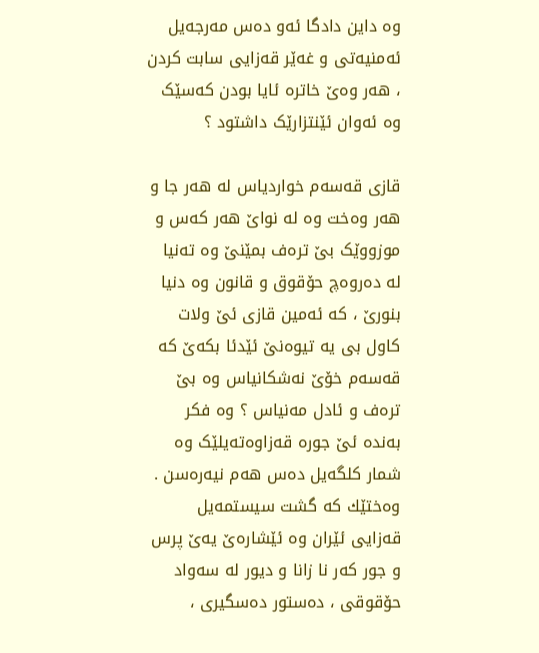وه‌ داین دادگا ئه‌و ده‌س مه‌رجه‌یل ئه‌منیه‌تی و غه‌ێر قه‌زایی سابت کردن ، هه‌ر وه‌ێ خاتره‌ ئایا بودن که‌سێک وه‌ ئه‌وان ئێنتزارێک داشتود ؟

قازی قه‌سه‌م خواردیاس له‌ هه‌ر جا و هه‌ر وه‌خت وه‌ له‌ نواێ هه‌ر که‌س و موزووێک بێ تره‌ف بمێنێ وه‌ ته‌نیا له‌ ده‌روه‌چ حۆقوق و قانون وه‌ دنیا بنورێ ، که‌ ئه‌مین قازی ئێ ولات کاول بی یه‌ تیوه‌نێ ئێدئا بکه‌ێ که‌ قه‌سه‌م خۆێ نه‌شکانیاس وه‌ بێ تره‌ف و ئادل مه‌نیاس ؟ وه‌ فکر به‌نده‌ ئێ جوره‌ قه‌زاوه‌ته‌یلێک وه‌ شمار کلگه‌یل ده‌س هه‌م نیه‌ره‌سن . وه‌ختێك که‌ گشت سیستمه‌یل قه‌زایی ئێران وه‌ ئێشاره‌ێ یه‌ێ پرس و جور که‌ر نا زانا و دیور له‌ سه‌واد حۆقوقی ، ده‌ستور ده‌سگیری ،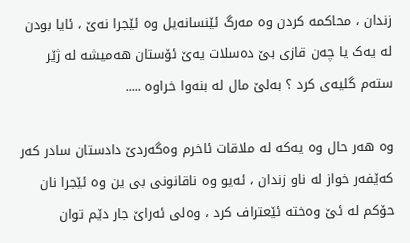زندان ، محاکمه‌ کردن وه‌ مه‌رگ ئێنسانه‌یل وه‌ ئێجرا نه‌ێ ، ئایا بودن له‌ یه‌ک یا چه‌ن قازی بێ ده‌سلات یه‌ێ ئۆستان هه‌میشه‌ له‌ ژێر سته‌م گلیه‌ی کرد ؟ به‌لێ مال له‌ بنه‌وا خراوه‌ .....

وه‌ هه‌ر حال وه‌ یه‌که‌ له‌ ملاقات ئاخرم وه‌گه‌ردێ دادستان سادر که‌ر که‌ێفه‌ر خواز له‌ ناو زندان ، ئه‌یو وه‌ ناقانونی بی ین وه‌ ئێجرا نان حۆکم له‌ ئێ وه‌خته‌ ئێعتراف کرد ، وه‌لی ئه‌راێ جار دێم توان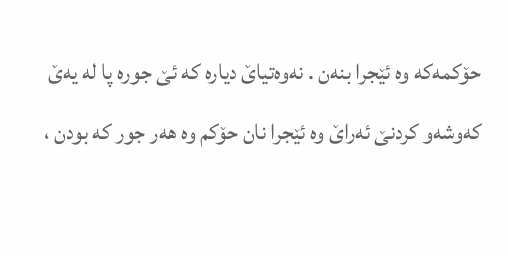حۆکمه‌که‌ وه‌ ئێجرا بنه‌ن . نه‌وه‌تیاێ دیاره‌ که‌ ئێ جوره‌ پا له‌ یه‌ێ که‌وشه‌و کردنێ ئه‌راێ وه‌ ئێجرا نان حۆکم وه‌ هه‌ر جور که‌ بودن ،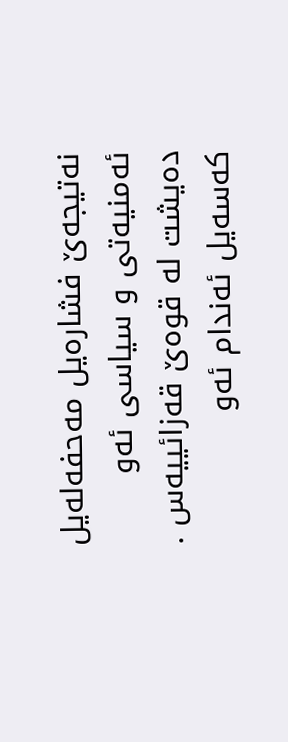نه‌تیجه‌ێ فشاره‌یل مه‌حفه‌له‌یل ئه‌منیه‌تی و سیاسی ئه‌و ده‌یشت له‌ قوه‌ێ قه‌زائییه‌س . که‌سه‌یل ئه‌ندام ئه‌و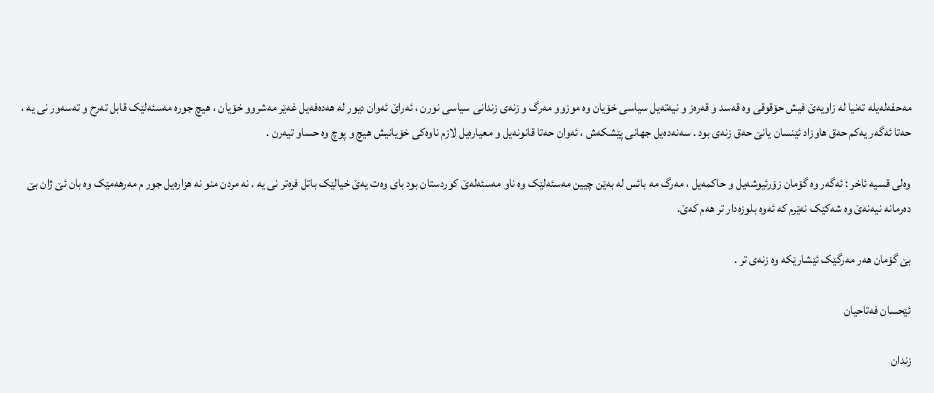مه‌حفه‌له‌یله‌ ته‌نیا له‌ زاویه‌ێ فیش حۆقوقی وه‌ قه‌سد و قه‌ره‌ز و نیه‌ته‌یل سیاسی خۆیان وه‌ موزوو مه‌رگ و زنه‌ی زندانی سیاسی نورن ، ئه‌راێ ئه‌وان دیور له‌ هه‌ده‌فه‌یل غه‌ێر مه‌شروو خۆیان ، هیچ جوره‌ مه‌سئه‌لێک قابل ته‌رح و ته‌سه‌ور نی یه‌ ، حه‌تا ئه‌گه‌ر یه‌کم حه‌ق هاوزاد ئێنسان یانێ حه‌ق زنه‌ی بود . سه‌نه‌ده‌یل جهانی پێشکه‌ش ، ئه‌وان حه‌تا قانونه‌یل و معیاره‌یل لازم ناوه‌کی خۆیانیش هیچ و پوچ وه‌ حساو تیه‌رن .

وه‌لی قسیه‌ ئاخر : ئه‌گه‌ر وه‌ گۆمان زۆرئیوشه‌یل و حاکمه‌یل ، مه‌رگ مه‌ بائس له‌ به‌ێن چیین مه‌سئه‌لێک وه‌ ناو مه‌سئه‌له‌ێ کوردستان بود بای وه‌ت یه‌ێ خیالێک باتل فره‌تر نی یه‌ . نه‌ مردن منو نه‌ هزاره‌یل جور م مه‌رهه‌مێک وه‌ بان ئێ ژان بێ ده‌رمانه‌ نیه‌نه‌ێ وه‌ شه‌کێک نه‌ێرم که‌ ئه‌وه‌ بلوزه‌دار تر هه‌م که‌ێ.

بێ گۆمان هه‌ر مه‌رگێک ئێشارێکه‌ وه‌ زنه‌ی تر .

ئێحسان فه‌تاحیان

زندان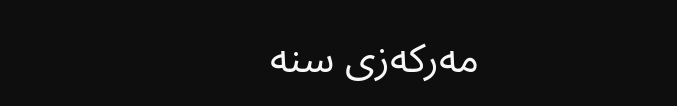مه‌رکه‌زی سنه‌